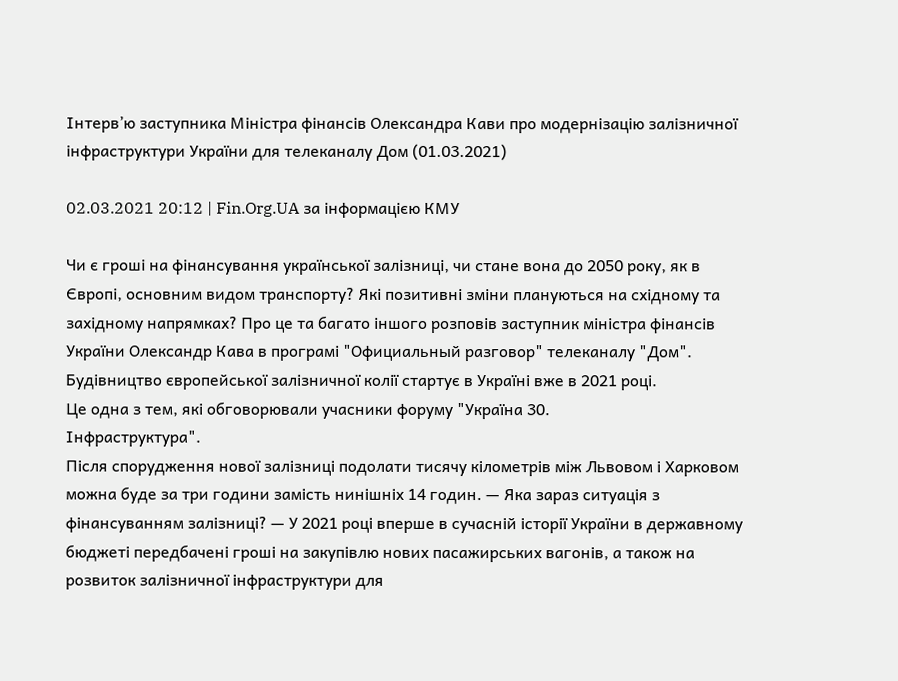Інтерв’ю заступника Міністра фінансів Олександра Кави про модернізацію залізничної інфраструктури України для телеканалу Дом (01.03.2021)

02.03.2021 20:12 | Fin.Org.UA за інформацією КМУ

Чи є гроші на фінансування української залізниці, чи стане вона до 2050 року, як в Європі, основним видом транспорту? Які позитивні зміни плануються на східному та західному напрямках? Про це та багато іншого розповів заступник міністра фінансів України Олександр Кава в програмі "Официальный разговор" телеканалу "Дом". Будівництво європейської залізничної колії стартує в Україні вже в 2021 році.
Це одна з тем, які обговорювали учасники форуму "Україна 30.
Інфраструктура".
Після спорудження нової залізниці подолати тисячу кілометрів між Львовом і Харковом можна буде за три години замість нинішніх 14 годин. — Яка зараз ситуація з фінансуванням залізниці? — У 2021 році вперше в сучасній історії України в державному бюджеті передбачені гроші на закупівлю нових пасажирських вагонів, а також на розвиток залізничної інфраструктури для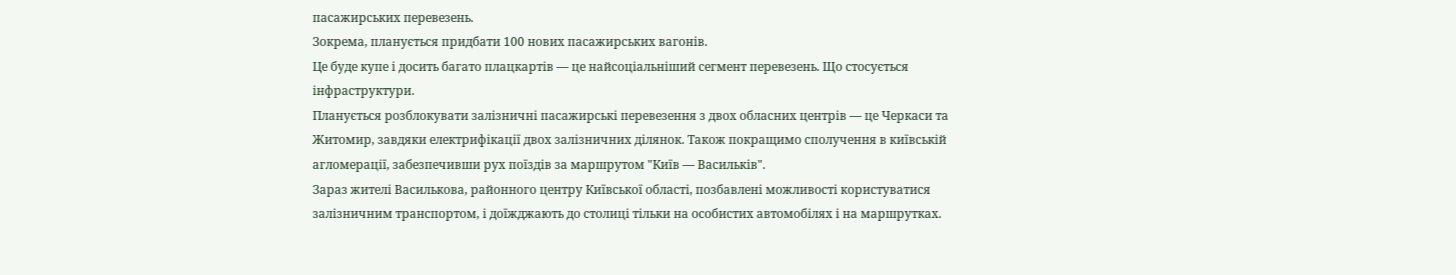пасажирських перевезень.
Зокрема, планується придбати 100 нових пасажирських вагонів.
Це буде купе і досить багато плацкартів — це найсоціальніший сегмент перевезень. Що стосується інфраструктури.
Планується розблокувати залізничні пасажирські перевезення з двох обласних центрів — це Черкаси та Житомир, завдяки електрифікації двох залізничних ділянок. Також покращимо сполучення в київській агломерації, забезпечивши рух поїздів за маршрутом "Київ — Васильків".
Зараз жителі Василькова, районного центру Київської області, позбавлені можливості користуватися залізничним транспортом, і доїжджають до столиці тільки на особистих автомобілях і на маршрутках.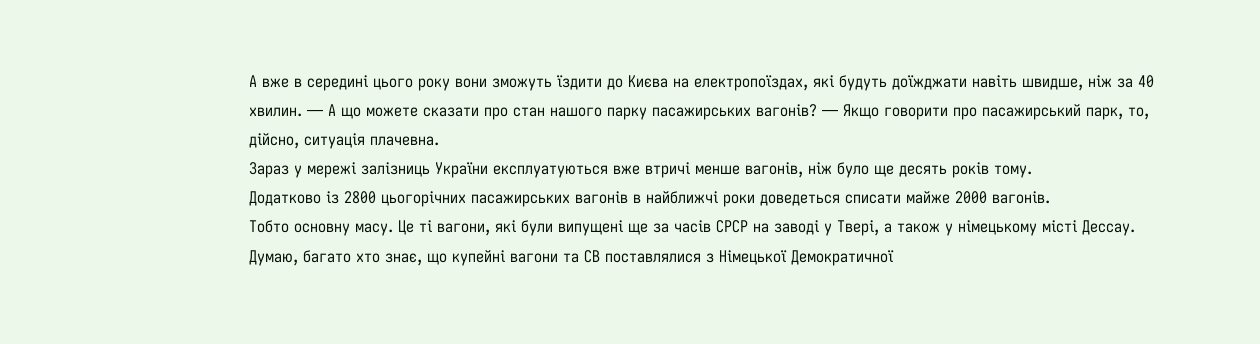А вже в середині цього року вони зможуть їздити до Києва на електропоїздах, які будуть доїжджати навіть швидше, ніж за 40 хвилин. — А що можете сказати про стан нашого парку пасажирських вагонів? — Якщо говорити про пасажирський парк, то, дійсно, ситуація плачевна.
Зараз у мережі залізниць України експлуатуються вже втричі менше вагонів, ніж було ще десять років тому.
Додатково із 2800 цьогорічних пасажирських вагонів в найближчі роки доведеться списати майже 2000 вагонів.
Тобто основну масу. Це ті вагони, які були випущені ще за часів СРСР на заводі у Твері, а також у німецькому місті Дессау.
Думаю, багато хто знає, що купейні вагони та СВ поставлялися з Німецької Демократичної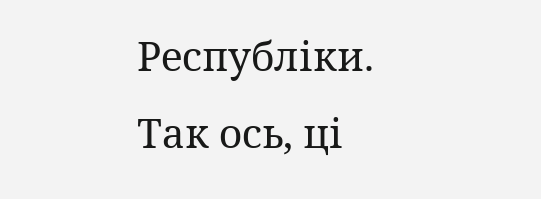Республіки.
Так ось, ці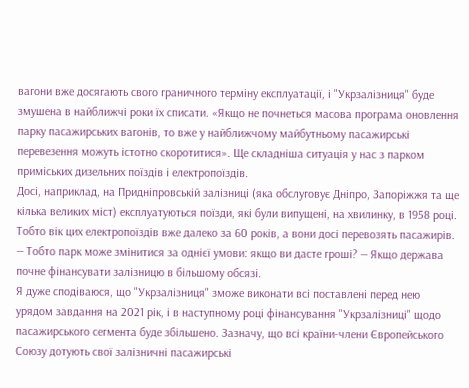вагони вже досягають свого граничного терміну експлуатації, і "Укрзалізниця" буде змушена в найближчі роки їх списати. «Якщо не почнеться масова програма оновлення парку пасажирських вагонів, то вже у найближчому майбутньому пасажирські перевезення можуть істотно скоротитися». Ще складніша ситуація у нас з парком приміських дизельних поїздів і електропоїздів.
Досі, наприклад, на Придніпровській залізниці (яка обслуговує Дніпро, Запоріжжя та ще кілька великих міст) експлуатуються поїзди, які були випущені, на хвилинку, в 1958 році.
Тобто вік цих електропоїздів вже далеко за 60 років, а вони досі перевозять пасажирів. — Тобто парк може змінитися за однієї умови: якщо ви дасте гроші? — Якщо держава почне фінансувати залізницю в більшому обсязі.
Я дуже сподіваюся, що "Укрзалізниця" зможе виконати всі поставлені перед нею урядом завдання на 2021 рік, і в наступному році фінансування "Укрзалізниці" щодо пасажирського сегмента буде збільшено. Зазначу, що всі країни-члени Європейського Союзу дотують свої залізничні пасажирські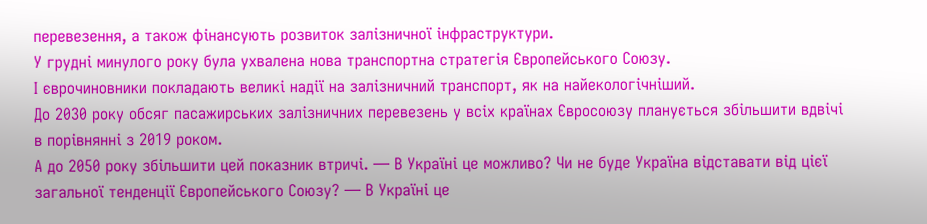перевезення, а також фінансують розвиток залізничної інфраструктури.
У грудні минулого року була ухвалена нова транспортна стратегія Європейського Союзу.
І єврочиновники покладають великі надії на залізничний транспорт, як на найекологічніший.
До 2030 року обсяг пасажирських залізничних перевезень у всіх країнах Євросоюзу планується збільшити вдвічі в порівнянні з 2019 роком.
А до 2050 року збільшити цей показник втричі. — В Україні це можливо? Чи не буде Україна відставати від цієї загальної тенденції Європейського Союзу? — В Україні це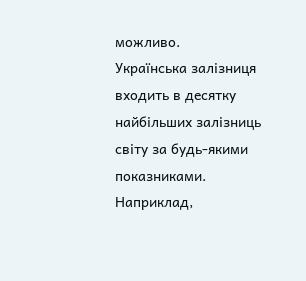можливо.
Українська залізниця входить в десятку найбільших залізниць світу за будь-якими показниками.
Наприклад,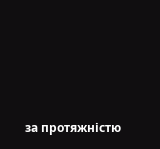за протяжністю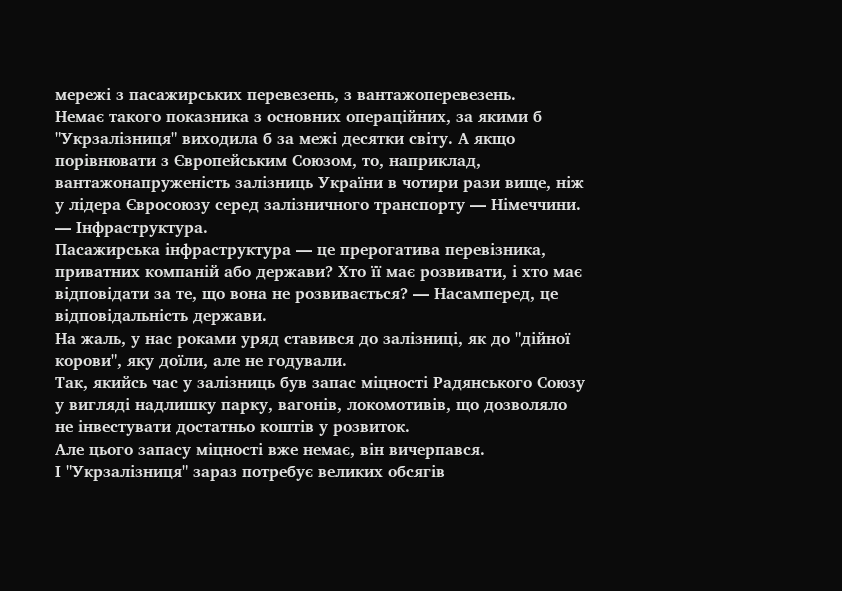мережі з пасажирських перевезень, з вантажоперевезень.
Немає такого показника з основних операційних, за якими б "Укрзалізниця" виходила б за межі десятки світу. А якщо порівнювати з Європейським Союзом, то, наприклад, вантажонапруженість залізниць України в чотири рази вище, ніж у лідера Євросоюзу серед залізничного транспорту — Німеччини. — Інфраструктура.
Пасажирська інфраструктура — це прерогатива перевізника, приватних компаній або держави? Хто її має розвивати, і хто має відповідати за те, що вона не розвивається? — Насамперед, це відповідальність держави.
На жаль, у нас роками уряд ставився до залізниці, як до "дійної корови", яку доїли, але не годували.
Так, якийсь час у залізниць був запас міцності Радянського Союзу у вигляді надлишку парку, вагонів, локомотивів, що дозволяло не інвестувати достатньо коштів у розвиток.
Але цього запасу міцності вже немає, він вичерпався.
І "Укрзалізниця" зараз потребує великих обсягів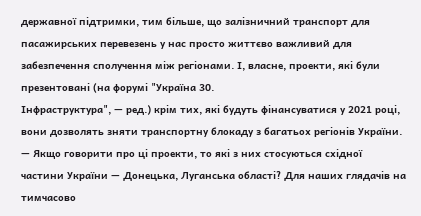державної підтримки, тим більше, що залізничний транспорт для пасажирських перевезень у нас просто життєво важливий для забезпечення сполучення між регіонами. І, власне, проекти, які були презентовані (на форумі "Україна 30.
Інфраструктура", — ред.) крім тих, які будуть фінансуватися у 2021 році, вони дозволять зняти транспортну блокаду з багатьох регіонів України. — Якщо говорити про ці проекти, то які з них стосуються східної частини України — Донецька, Луганська області? Для наших глядачів на тимчасово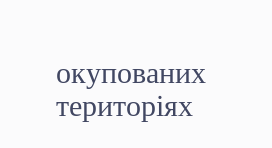окупованих територіях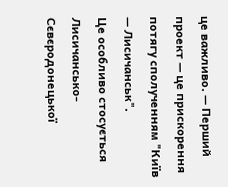це важливо. — Перший проект — це прискорення потягу сполученням "Київ — Лисичанськ".
Це особливо стосується Лисичансько-Сєвєродонецької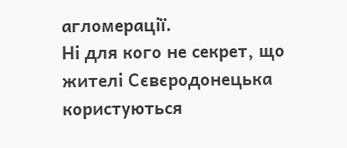агломерації.
Ні для кого не секрет, що жителі Сєвєродонецька користуються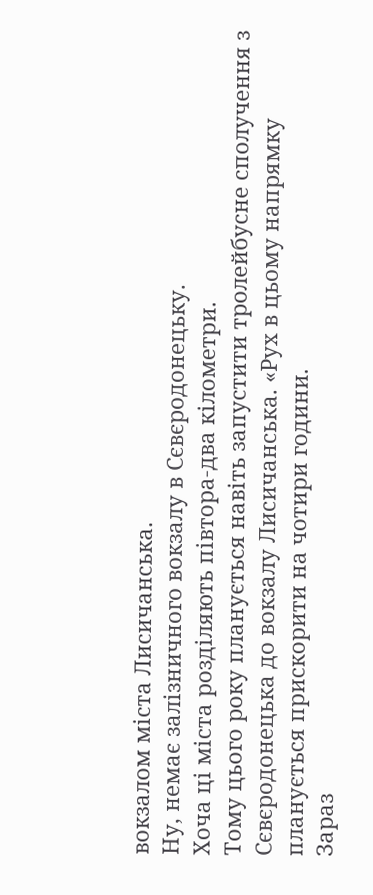вокзалом міста Лисичанська.
Ну, немає залізничного вокзалу в Сєвєродонецьку.
Хоча ці міста розділяють півтора-два кілометри.
Тому цього року планується навіть запустити тролейбусне сполучення з Сєвєродонецька до вокзалу Лисичанська. «Рух в цьому напрямку планується прискорити на чотири години.
Зараз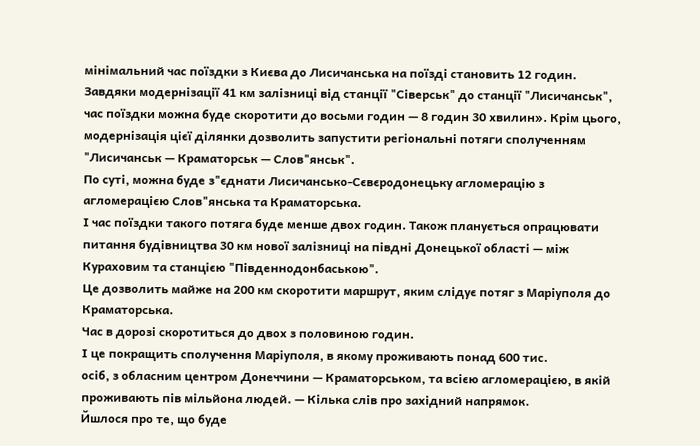мінімальний час поїздки з Києва до Лисичанська на поїзді становить 12 годин.
Завдяки модернізації 41 км залізниці від станції "Сіверськ" до станції "Лисичанськ", час поїздки можна буде скоротити до восьми годин — 8 годин 30 хвилин». Крім цього, модернізація цієї ділянки дозволить запустити регіональні потяги сполученням "Лисичанськ — Краматорськ — Слов"янськ".
По суті, можна буде з"єднати Лисичансько-Сєвєродонецьку агломерацію з агломерацією Слов"янська та Краматорська.
І час поїздки такого потяга буде менше двох годин. Також планується опрацювати питання будівництва 30 км нової залізниці на півдні Донецької області — між Кураховим та станцією "Південнодонбаською".
Це дозволить майже на 200 км скоротити маршрут, яким слідує потяг з Маріуполя до Краматорська.
Час в дорозі скоротиться до двох з половиною годин.
І це покращить сполучення Маріуполя, в якому проживають понад 600 тис.
осіб, з обласним центром Донеччини — Краматорськом, та всією агломерацією, в якій проживають пів мільйона людей. — Кілька слів про західний напрямок.
Йшлося про те, що буде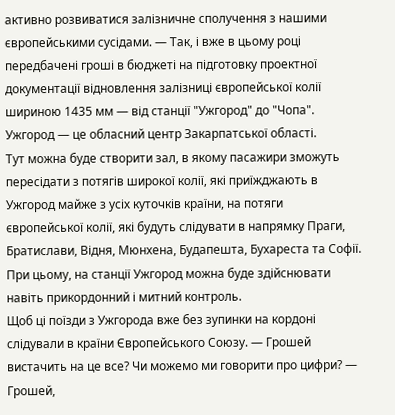активно розвиватися залізничне сполучення з нашими європейськими сусідами. — Так, і вже в цьому році передбачені гроші в бюджеті на підготовку проектної документації відновлення залізниці європейської колії шириною 1435 мм — від станції "Ужгород" до "Чопа".
Ужгород — це обласний центр Закарпатської області.
Тут можна буде створити зал, в якому пасажири зможуть пересідати з потягів широкої колії, які приїжджають в Ужгород майже з усіх куточків країни, на потяги європейської колії, які будуть слідувати в напрямку Праги, Братислави, Відня, Мюнхена, Будапешта, Бухареста та Софії. При цьому, на станції Ужгород можна буде здійснювати навіть прикордонний і митний контроль.
Щоб ці поїзди з Ужгорода вже без зупинки на кордоні слідували в країни Європейського Союзу. — Грошей вистачить на це все? Чи можемо ми говорити про цифри? — Грошей,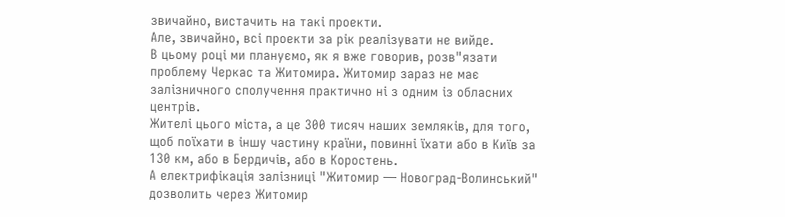звичайно, вистачить на такі проекти.
Але, звичайно, всі проекти за рік реалізувати не вийде.
В цьому році ми плануємо, як я вже говорив, розв"язати проблему Черкас та Житомира. Житомир зараз не має залізничного сполучення практично ні з одним із обласних центрів.
Жителі цього міста, а це 300 тисяч наших земляків, для того, щоб поїхати в іншу частину країни, повинні їхати або в Київ за 130 км, або в Бердичів, або в Коростень.
А електрифікація залізниці "Житомир — Новоград-Волинський" дозволить через Житомир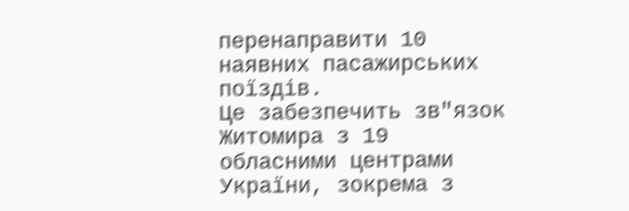перенаправити 10 наявних пасажирських поїздів.
Це забезпечить зв"язок Житомира з 19 обласними центрами України, зокрема з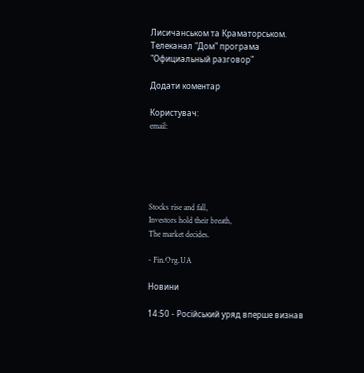Лисичанськом та Краматорськом. Телеканал "Дом" програма "Официальный разговор"

Додати коментар

Користувач:
email:





Stocks rise and fall,
Investors hold their breath,
The market decides.

- Fin.Org.UA

Новини

14:50 - Російський уряд вперше визнав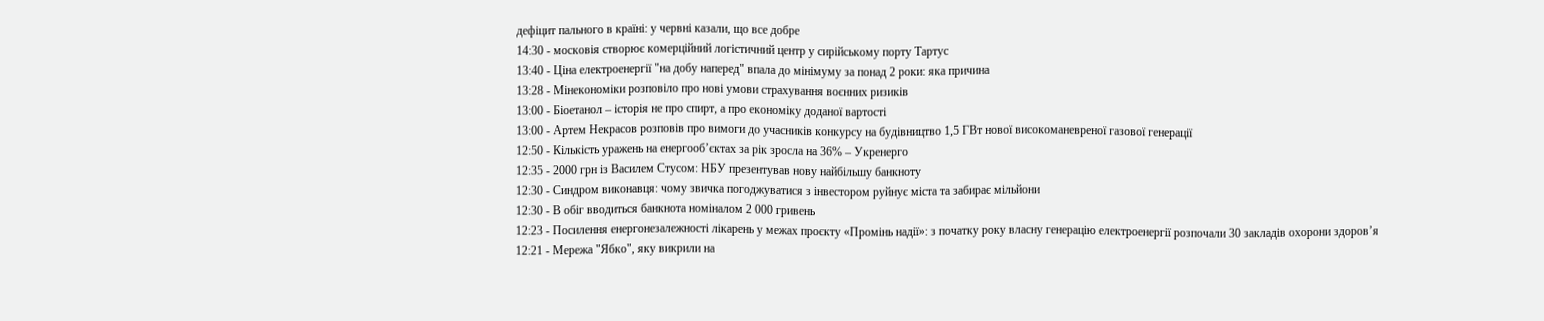дефіцит пального в країні: у червні казали, що все добре
14:30 - московія створює комерційний логістичний центр у сирійському порту Тартус
13:40 - Ціна електроенергії "на добу наперед" впала до мінімуму за понад 2 роки: яка причина
13:28 - Мінекономіки розповіло про нові умови страхування воєнних ризиків
13:00 - Біоетанол – історія не про спирт, а про економіку доданої вартості
13:00 - Артем Некрасов розповів про вимоги до учасників конкурсу на будівництво 1,5 ГВт нової високоманевреної газової генерації
12:50 - Кількість уражень на енергооб’єктах за рік зросла на 36% – Укренерго
12:35 - 2000 грн із Василем Стусом: НБУ презентував нову найбільшу банкноту
12:30 - Синдром виконавця: чому звичка погоджуватися з інвестором руйнує міста та забирає мільйони
12:30 - В обіг вводиться банкнота номіналом 2 000 гривень
12:23 - Посилення енергонезалежності лікарень у межах проєкту «Промінь надії»: з початку року власну генерацію електроенергії розпочали 30 закладів охорони здоров’я
12:21 - Мережа "Ябко", яку викрили на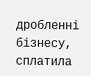дробленні бізнесу, сплатила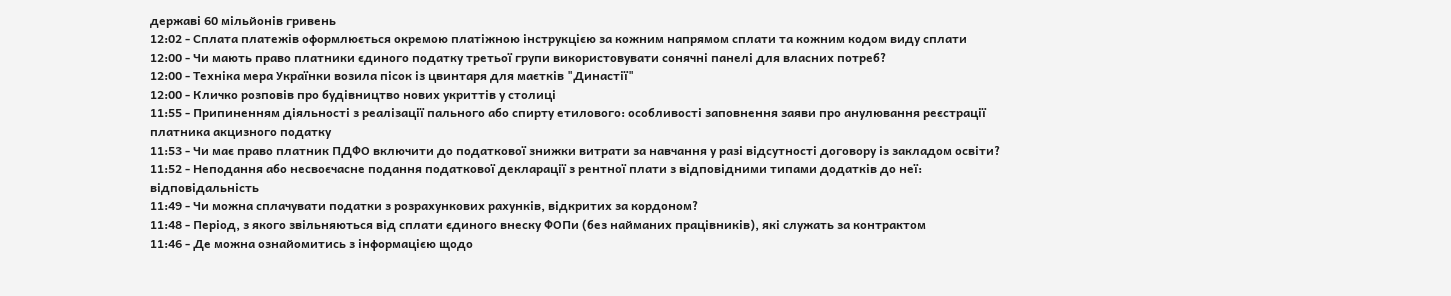державі 60 мільйонів гривень
12:02 - Сплата платежів оформлюється окремою платіжною інструкцією за кожним напрямом сплати та кожним кодом виду сплати
12:00 - Чи мають право платники єдиного податку третьої групи використовувати сонячні панелі для власних потреб?
12:00 - Техніка мера Українки возила пісок із цвинтаря для маєтків "Династії"
12:00 - Кличко розповів про будівництво нових укриттів у столиці
11:55 - Припиненням діяльності з реалізації пального або спирту етилового: особливості заповнення заяви про анулювання реєстрації платника акцизного податку
11:53 - Чи має право платник ПДФО включити до податкової знижки витрати за навчання у разі відсутності договору із закладом освіти?
11:52 - Неподання або несвоєчасне подання податкової декларації з рентної плати з відповідними типами додатків до неї: відповідальність
11:49 - Чи можна сплачувати податки з розрахункових рахунків, відкритих за кордоном?
11:48 - Період, з якого звільняються від сплати єдиного внеску ФОПи (без найманих працівників), які служать за контрактом
11:46 - Де можна ознайомитись з інформацією щодо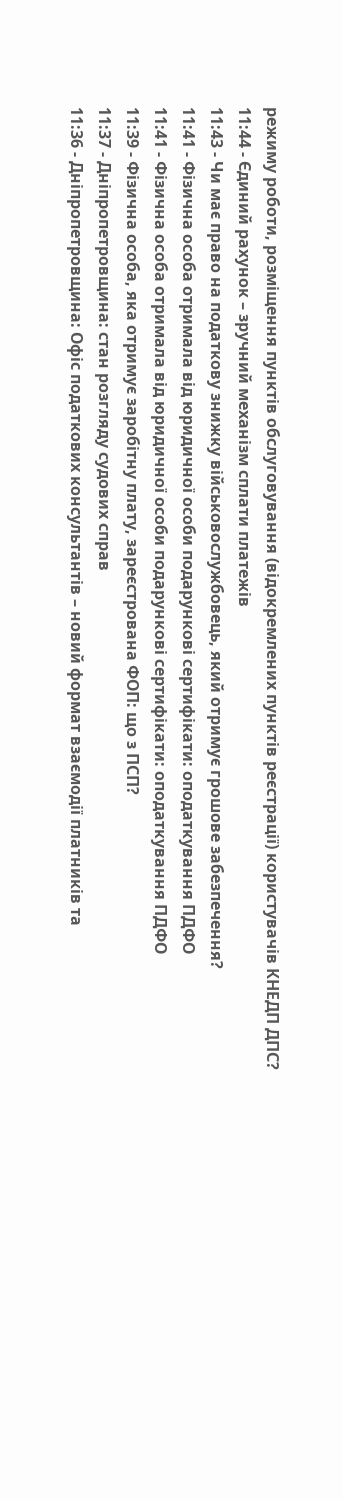режиму роботи, розміщення пунктів обслуговування (відокремлених пунктів реєстрації) користувачів КНЕДП ДПС?
11:44 - Єдиний рахунок – зручний механізм сплати платежів
11:43 - Чи має право на податкову знижку військовослужбовець, який отримує грошове забезпечення?
11:41 - Фізична особа отримала від юридичної особи подарункові сертифікати: оподаткування ПДФО
11:41 - Фізична особа отримала від юридичної особи подарункові сертифікати: оподаткування ПДФО
11:39 - Фізична особа, яка отримує заробітну плату, зареєстрована ФОП: що з ПСП?
11:37 - Дніпропетровщина: стан розгляду судових справ
11:36 - Дніпропетровщина: Офіс податкових консультантів – новий формат взаємодії платників та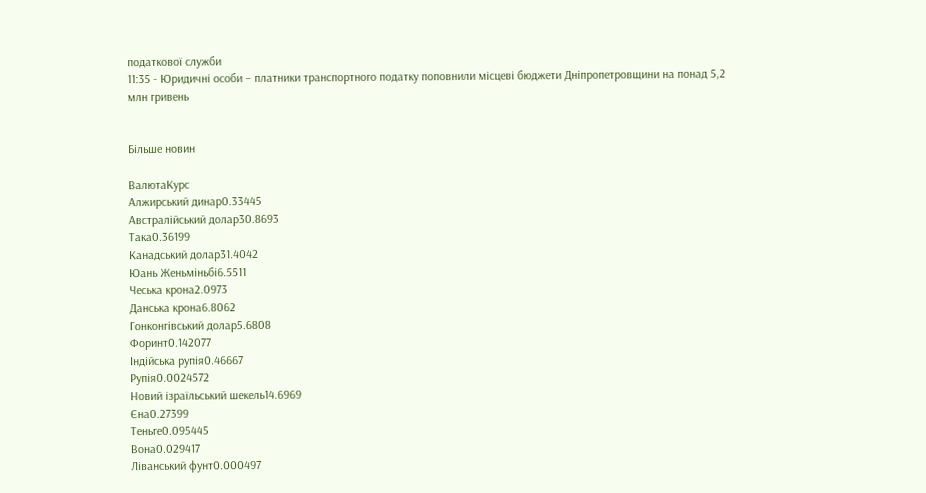податкової служби
11:35 - Юридичні особи – платники транспортного податку поповнили місцеві бюджети Дніпропетровщини на понад 5,2 млн гривень


Більше новин

ВалютаКурс
Алжирський динар0.33445
Австралійський долар30.8693
Така0.36199
Канадський долар31.4042
Юань Женьміньбі6.5511
Чеська крона2.0973
Данська крона6.8062
Гонконгівський долар5.6808
Форинт0.142077
Індійська рупія0.46667
Рупія0.0024572
Новий ізраїльський шекель14.6969
Єна0.27399
Теньге0.095445
Вона0.029417
Ліванський фунт0.000497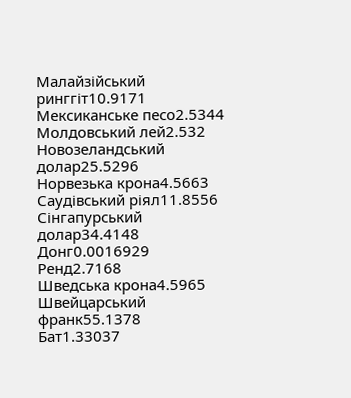Малайзійський ринггіт10.9171
Мексиканське песо2.5344
Молдовський лей2.532
Новозеландський долар25.5296
Норвезька крона4.5663
Саудівський ріял11.8556
Сінгапурський долар34.4148
Донг0.0016929
Ренд2.7168
Шведська крона4.5965
Швейцарський франк55.1378
Бат1.33037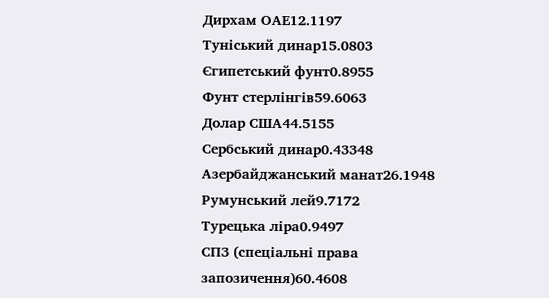Дирхам ОАЕ12.1197
Туніський динар15.0803
Єгипетський фунт0.8955
Фунт стерлінгів59.6063
Долар США44.5155
Сербський динар0.43348
Азербайджанський манат26.1948
Румунський лей9.7172
Турецька ліра0.9497
СПЗ (спеціальні права запозичення)60.4608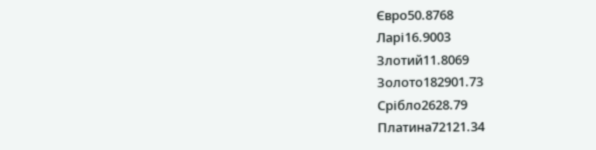Євро50.8768
Ларі16.9003
Злотий11.8069
Золото182901.73
Срібло2628.79
Платина72121.34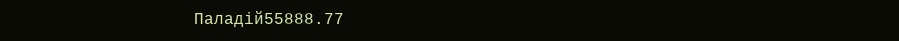Паладій55888.77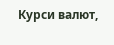Курси валют,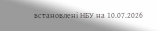встановлені НБУ на 10.07.2026